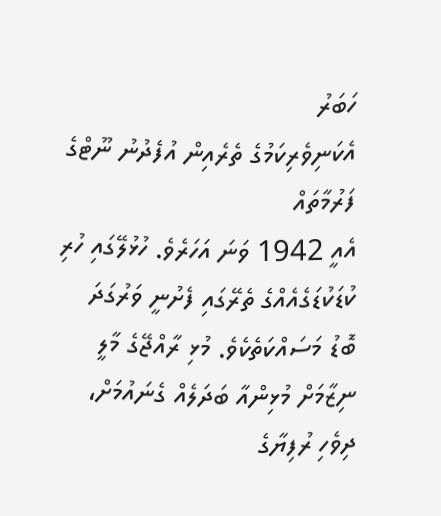ހަބަރު
އެކަނިވެރިކަމުގެ ތެރެއިން އުފެދުނު ނޫޓްގެ ފަރުމާތައް
އެއީ 1942 ވަނަ އަހަރެވެ. ހުޅުލޭގައި ހުރި ކުޑަކުޑަގެއެއްގެ ތެރޭގައި ފެށުނީ ވަރުގަދަ ބޮޑު މަސައްކަތެކެވެ. މުޅި ރާއްޖޭގެ މާލީ ނިޒާމަށް މުޅިންއާ ބަދަލެއް ގެނައުމަށް، ދިވެހި ރުފިޔާގެ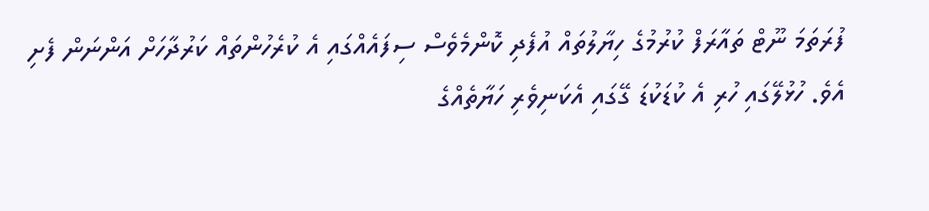ފުރަތަމަ ނޫޓް ތައާރަފް ކުރުމުގެ ހިޔާލުތައް އުފެދި ކޮންމެވެސް ސިފައެއްގައި އެ ކުރެހުންތައް ކަރުދާހަށް އަންނަން ފެށި އެވެ. ހުޅުލޭގައި ހުރި އެ ކުޑަކުޑަ ގޭގައި އެކަނިވެރި ހަޔާތެއްގެ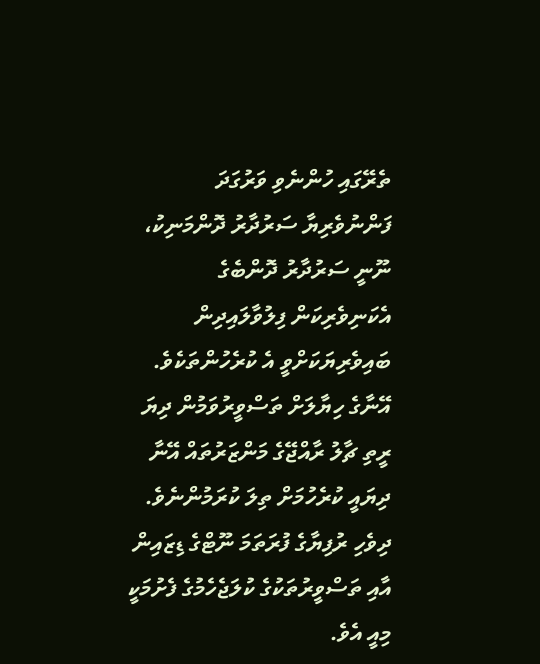ތެރޭގައި ހުންނެވި ވަރުގަދަ ފަންނުވެރިޔާ ސަރުދާރު ދޮންމަނިކު، ނޫނީ ސަރުދާރު ދޮންބެގެ އެކަނިވެރިކަން ފިލުވާލައިދިން ބައިވެރިޔަކަށްވީ އެ ކުރެހުންތަކެވެ. އޭނާގެ ހިޔާލަށް ތަސްވީރުވަމުން ދިޔަ ރީތި ޗާލު ރާއްޖޭގެ މަންޒަރުތައް އޭނާ ދިޔައީ ކުރެހުމަށް ތިލަ ކުރަމުންނެވެ. ދިވެހި ރުފިޔާގެ ފުރަތަމަ ނޫޓްގެ ޑިޒައިން އާއި ތަސްވީރުތަކުގެ ކުލަޖެހެމުގެ ފެށުމަކީ މިއީ އެވެ.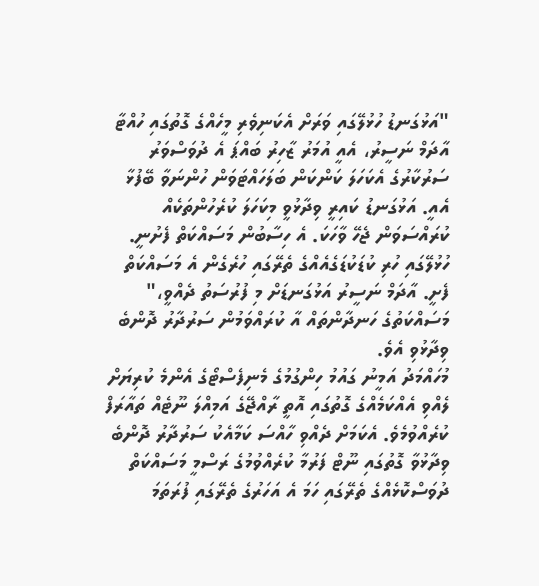"އަޅުގަނޑު ހުޅުލޭގައި ވަރަށް އެކަނިވެރި މީހެއްގެ ގޮތުގައި ހުއްޓާ އާދަމް ނަސީރު، އެއީ އުމަރު ޒާހިރު ބައްޕަ އެ ދުވަސްވަރު ސަރުކާރުގެ އެކަހަލަ ކަންކަން ބަލަހައްޓަވަން ހުންނަވާ ބޭފުޅާ އެއީ. އަޅުގަނޑު ކައިރީ ވިދާޅުވީ މިކަހަލަ ކުރެހުންތަކެއް ކުރައްސަވަން ޖެހޭ ވާހަކަ. އެ ހިސާބުން މަސައްކަތް ފެށުނީ. ހުޅުލޭގައި ހުރި ކުޑަކުޑަގެއެއްގެ ތެރޭގައި ހުރެގެން އެ މަސައްކަތް ފެށީ. އާދަމް ނަސީރު އަޅުގަނޑަށް މި ފުރުސަތު ދެއްވީ،" މަސައްކަތުގެ ހަނދާންތައް އާ ކުރައްވަމުން ސަރުދާރު ދޮންބެ ވިދާޅުވި އެވެ.
މުހައްމަދު އަމީނު ގައުމު ހިންގުމުގެ މެނިފެސްޓޯގެ އެންމެ ކުރިޔަށް ލެއްވި އެއްކަމެއްގެ ގޮތުގައި އޮތީ ރާއްޖޭގެ އަމިއްލަ ނޫޓެއް ތައާރަފް ކުރެއްވުމެވެ. އެކަމަށް ދެއްވި ހާއްސަ ކަމާއެކު ސަރުދާރު ދޮންބެ ވިދާޅުވާ ގޮތުގައި ނޫޓް ފަރުމާ ކުރެއްވުމުގެ ރަސްމީ މަސައްކަތް ދުވަސްކޮޅެއްގެ ތެރޭގައި ހަމަ އެ އަހަރުގެ ތެރޭގައި ފުރަތަމަ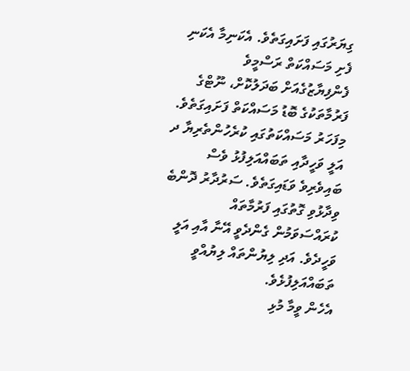ގިޔަރުގައި ފަށައިގަތެވެ. އެކަނިމާ އެކަނި ފެށި މަސައްކަތް ރަސްމީވެ ފެންފިޔާޒުގެއަށް ބަދަލުކޮށް، ނޫޓްގެ ފަރުމާތަކުގެ ބޮޑު މަސައްކަތް ފަށައިގަތެވެ. މިފަހަރު މަސައްކަތުގައި ކުރެހުންތެރިޔާ ދ އަލީ ވަހީދާއި ތަބައްއަލިފުޅު ވެސް ބައިވެރިވެ ވަޑައިގަތެވެ. ސަރުދާރު ދޮންބެ ވިދާޅުވި ގޮތުގައި ފަރުމާތައް ކުރައްސަވަމުން ގެންދެވީ އޭނާ އާއި އަލީ ވަހީދެވެ. އަދި ލިޔުންތައް ލިޔުއްވީ ތަބައްއަލިފުޅެވެ.
އެހެން ވީމާ މުޅި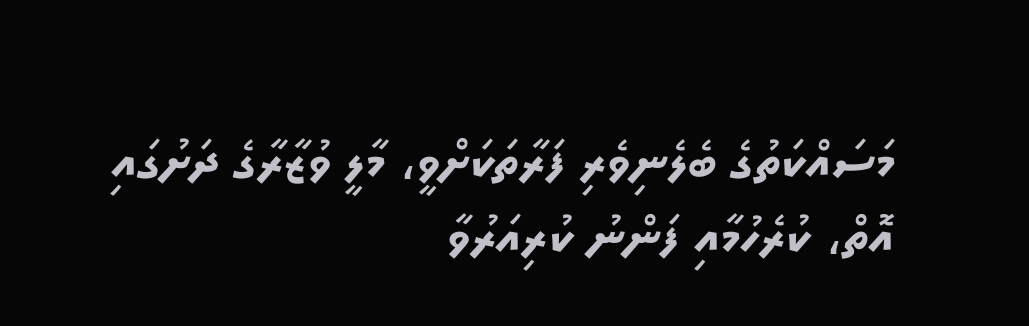މަސައްކަތުގެ ބެލެނިވެރި ފަރާތަކަށްވީ، މާލީ ވުޒާރާގެ ދަށުގައި އޮތް، ކުރެހުމާއި ފަންނު ކުރިއަރުވާ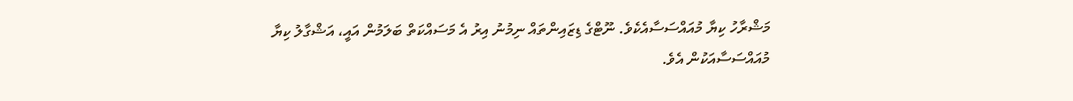މަޝްރާހު ކިޔާ މުއައްސަސާއެކެވެ. ނޫޓްގެ ޑިޒައިންތައް ނިމުނު އިރު އެ މަސައްކަތް ބަލަމުން އައީ، އަޝްގާލު ކިޔާ މުއައްސަސާއަކުން އެވެ.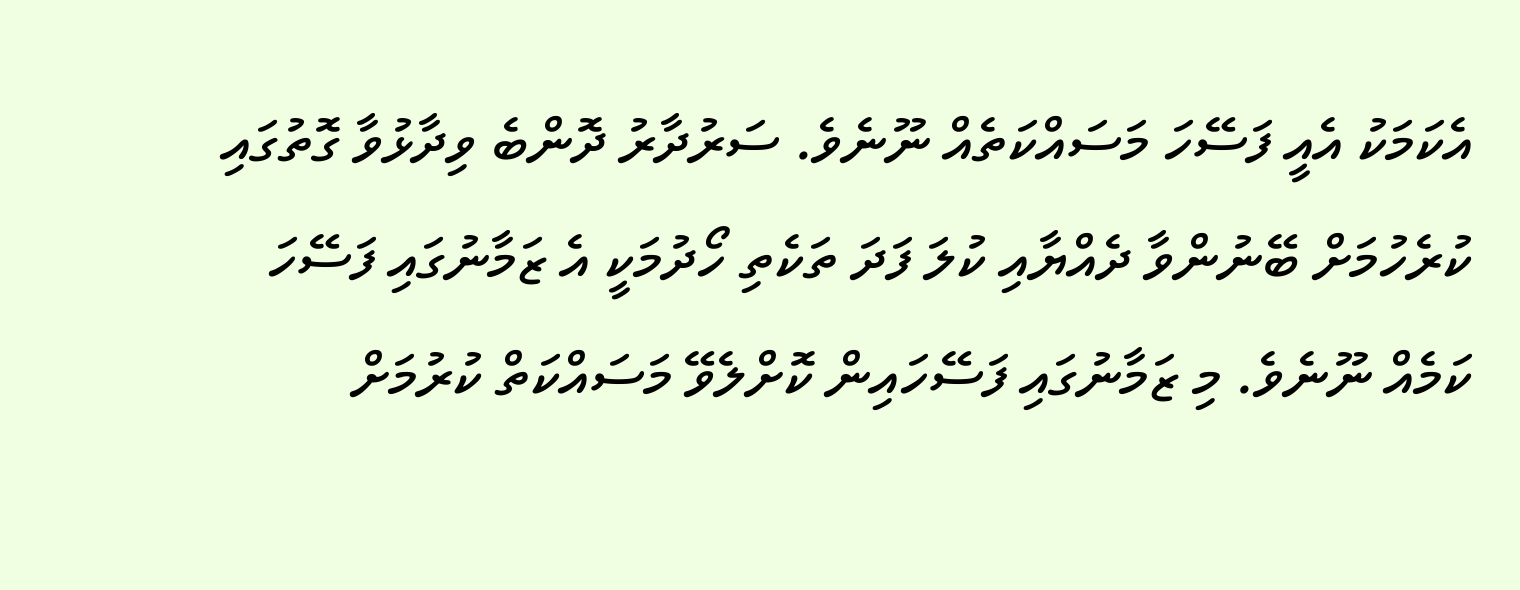އެކަމަކު އެއީ ފަސޭހަ މަސައްކަތެއް ނޫނެވެ. ސަރުދާރު ދޮންބެ ވިދާޅުވާ ގޮތުގައި ކުރެހުމަށް ބޭނުންވާ ދެއްޔާއި ކުލަ ފަދަ ތަކެތި ހޯދުމަކީ އެ ޒަމާނުގައި ފަސޭހަ ކަމެއް ނޫނެވެ. މި ޒަމާނުގައި ފަސޭހައިން ކޮށްލެވޭ މަސައްކަތް ކުރުމަށް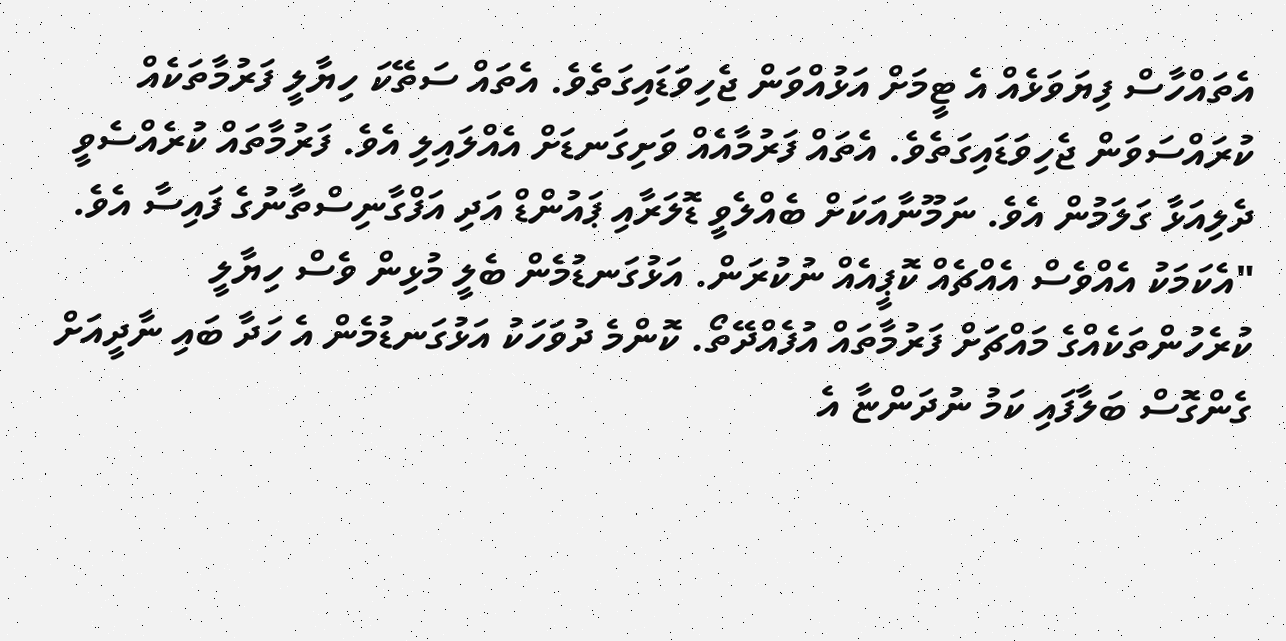އެތައްހާސް ފިޔަވަޅެއް އެ ޓީމަށް އަޅުއްވަން ޖެހިވަޑައިގަތެވެ. އެތައް ސަތޭކަ ހިޔާލީ ފަރުމާތަކެއް ކުރައްސަވަން ޖެހިވަޑައިގަތެވެ. އެތައް ފަރުމާއެއް ވަށިގަނޑަށް އެއްލައިލި އެވެ. ފަރުމާތައް ކުރެއްސެވީ ދެލިއަޅާ ގަލަމުން އެވެ. ނަމޫނާއަކަށް ބެއްލެވީ ޑޮލަރާއި ޕައުންޑް އަދި އަފްގާނިސްތާނުގެ ފައިސާ އެވެ.
"އެކަމަކު އެއްވެސް އެއްޗެއް ކޮޕީއެއް ނުކުރަން. އަޅުގަނޑުމެން ބެލީ މުޅިން ވެސް ހިޔާލީ ކުރެހުންތަކެއްގެ މައްޗަށް ފަރުމާތައް އުފެއްދޭތޯ. ކޮންމެ ދުވަހަކު އަޅުގަނޑުމެން އެ ހަދާ ބައި ނާދީއަށް ގެންގޮސް ބަލާފައި ކަމު ނުދަންޏާ އެ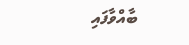ބާއްވާފައި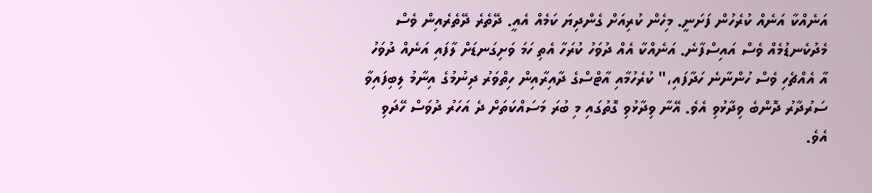އަނެއްކާ އަނެއް ކުރެހުން ފަށަނީ. މިހެން ކުރިއަށް ގެންދިޔަ ކަމެއް އެއީ. ދޭތެރެ ދޭތެރެއިން ވެސް މެދުކެނޑުމެއް ވެސް އައިސްފާނެ. އަނެއްކާ އެއް ދުވަހު ކުރަހާ އެތި ހަމަ ވަށިގަނޑަށް ލާފައި އަނެއް ދުވަހު އާ އެއްޗެހި ވެސް ހުންނާނެ ހަދާފައި،" ކުރެހުމާއި އާޓްސްގެ ދާއިރާއިން ހިތްވަރު ދިނުމުގެ އިނާމު ލިބިފައިވާ ސަރުދާރު ދޮންބެ ވިދާޅުވި އެވެ. އޭނާ ވިދާޅުވި ގޮތުގައި މި ބުރަ މަސައްކަތަށް ދެ އަހަރު ދުވަސް ހޭދަވި އެވެ.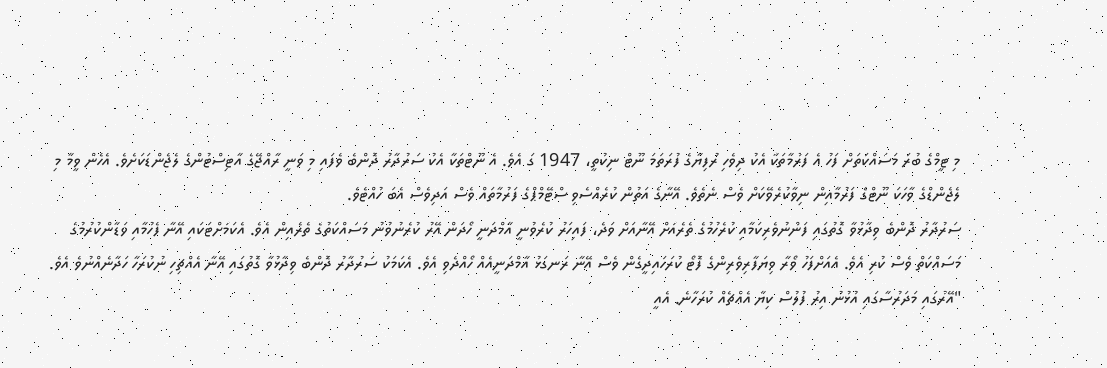މި ޓީމްގެ ބުރަ މަސައްކަތަށް ފަހު އެ ފަރުމާތަކާ އެކު ދިވެހި ރުފިޔާގެ ފުރަތަމަ ނޫޓް ނިކުތީ، 1947 ގަ އެވެ. އެ ނޫޓްތަކާ އެކު ސަރުދާރު ދޮންބެ ވެފައި މި ވަނީ ރާއްޖޭގެ އާޓިސްޓުންގެ ލެޖެންޑަކަށެވެ. އެހެން ވީމާ މި ލެޖެންޑްގެ ވާހަކަ ނޫޓްގެ ފަރުމާއިން ނިވާކުރެވޭކަށް ވެސް ނެތެވެ. އޭނާގެ އަތުން ކުރެއްސެވި ސްޓޭމްޕްގެ ފަރުމާތައް ވެސް އަދިވެސް އެބަ ހުއްޓެވެ.
ސަރުދާރު ދޮންބެ ވިދާޅުވާ ގޮތުގައި ފަންނުވެރިކަމާއި ކުރެހުމުގެ ތެރެއަށް އޭނާއަށް ވަދެ، ފައިހަރު ކުރެވުނީ އާމްދަނީ ހޯދަން އޭރު ކުރެނުވުނު މަސައްކަތުގެ ތެރެއިން އެވެ. އެކަމަށްޓަކައި އޭނާ ފެހުމާއި ވަޑާންކުރުމުގެ މަސައްކަތް ވެސް ކުރި އެވެ. އެއަށްފަހު ވޯރާ ވިޔަފާރިވެރިންގެ ފޮޓޯ ކުރަހައިދީގެން ވެސް އޭނާ ރަނގަޅު އާމްދަނީއެއް ހޯއްދެވި އެވެ. އެކަމަކު ސަރުދާރު ދޮންބެ ވިދާޅުވާ ގޮތުގައި އޭނާ އެއްޗިހި ނުކުރަހާ ހަދާނެއްނުވެ އެވެ.
"އޭރުގައި މަދަރުސާގައި އުޅުނު އިރު ފުލުސް ކިޔާ އެއްޗެއް ކުރަހާނެ. އެއީ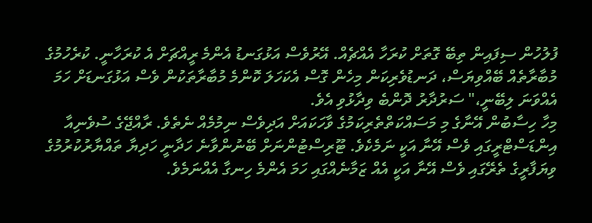ފުލުހުން ސިފައިން ތިބޭ ގޮތަށް ކުރަހާ އެއްޗެއް. އޭރުވެސް އަޅުގަނޑު އެންމެ ރީއްޗަށް އެ ކުރަހާނީ. ކުރެހުމުގެ މުބާރާތެއް ބޭއްވިޔަސް، ދަނޑުވެރިކަން މިހެން ގޮސް އެކަހަލަ ކޮންމެ މުބާރާތަކުން ވެސް އަޅުގަނޑަށް ހަމަ އެއްވަނަ ލިބޭނީ،" ސަރުދާރު ދޮންބެ ވިދާޅުވި އެވެ.
މިހާ ހިސާބުން އޭނާގެ މި މަސައްކަތްތެރިކަމުގެ ވާހަކައަށް އަދިވެސް ނިމުމެއް ނެތެވެ. ރާއްޖޭގެ ސުވެނިއާ އިންޑަސްޓްރީގައި ވެސް އޭނާ އަކީ ނަމެކެވެ. ޓޫރިސްޓުންނަށް ބޭނުންވާނެ ހަދާނީ ހަދިޔާ ތައްޔާރުކުރުމުގެ ވިޔަފާރީގެ ތެރޭގައި ވެސް އޭނާ އަކީ އެއް ޒަމާނެއްގައި ހަމަ އެންމެ ހިނގާ އެއްނަމެވެ.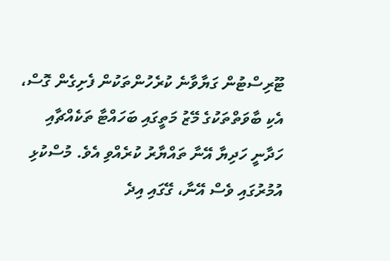ޓޫރިސްޓުން ގަޔާވާނެ ކުރެހުންތަކުން ފެށިގެން ގޮސް، އެކި ބާވަތްތަކުގެ މޭޒު މަތީގައި ބަހައްޓާ ތަކެއްޗާއި ހަދާނީ ހަދިޔާ އޭނާ ތައްޔާރު ކުރެއްވި އެވެ. މުސްކުޅި އުމުރުގައި ވެސް އޭނާ، ގޭގައި އިދެ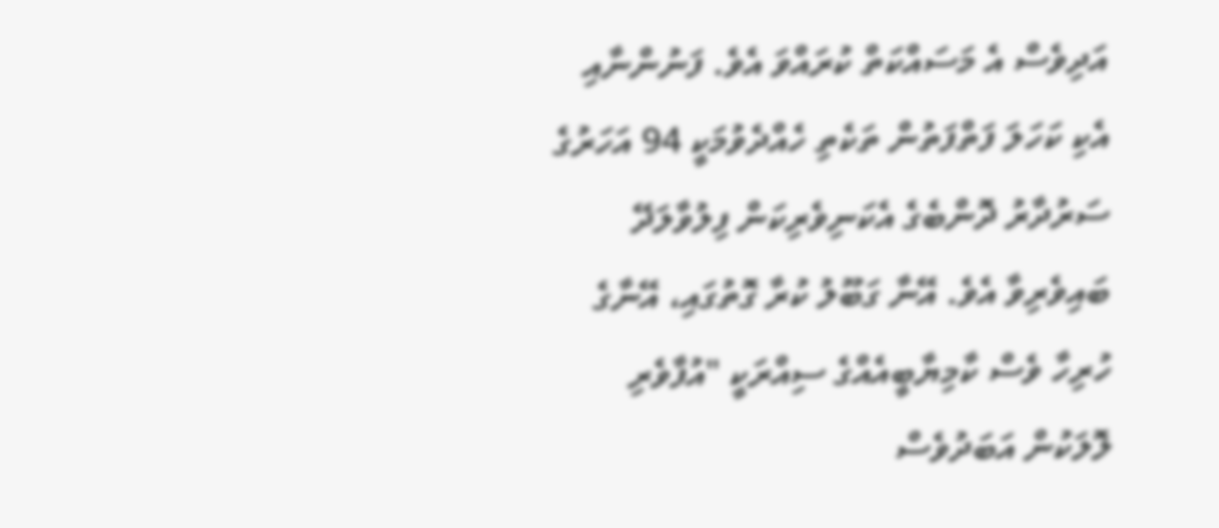އަދިވެސް އެ މަސައްކަތް ކުރައްވަ އެވެ. ފަނުންނާއި އެކި ކަހަލަ ފަތްފަތުން ތަކެތި ހެއްދެވުމަކީ 94 އަހަރުގެ ސަރުދާރު ދޮންބެގެ އެކަނިވެރިކަން ފިލުވާލަދޭ ބައިވެރިވާ އެވެ. އޭނާ ގަބޫލު ކުރާ ގޮތުގައި، އޭނާގެ ހުރިހާ ވެސް ކާމިޔާބީއެއްގެ ސިއްރަކީ "އުފާވެރި ލޮލަކުން އަބަދުވެސް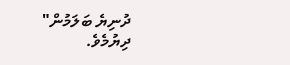ދުނިޔެ ބަލަމުން" ދިޔުމެވެ.